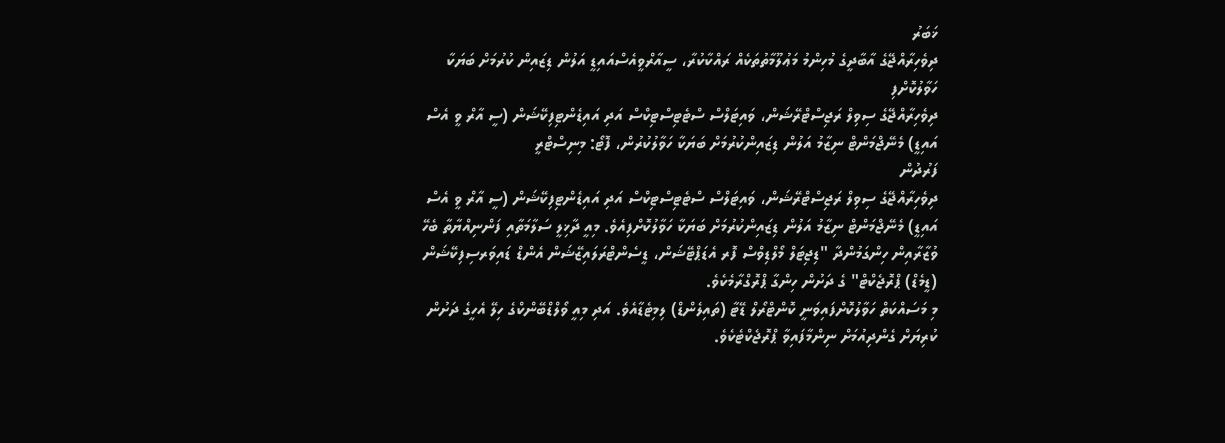ޚަބަރު
ދިވެހިރާއްޖޭގެ އާބާދީގެ މުހިންމު މަޢުލޫމާތުތަކެއް ރައްކާކުރާ، ސީއާރްވީއެސްއައިޑީ އަލުން ޑިޒައިން ކުރުމަށް ބަޔަކާ ހަވާލުކޮށްފި
ދިވެހިރާއްޖޭގެ ސިވިލް ރަޖިސްޓްރޭޝަން، ވައިޓަލްސް ސްޓެޓިސްޓިކްސް އަދި އައިޑެންޓިފިކޭޝަން (ސީ އާރް ވީ އެސް އައިޑީ) މެނޭޖްމަންޓް ނިޒާމު އަލުން ޑިޒައިންކުރުމަށް ބަޔަކާ ހަވާލުކުރުން، ފޮޓޯ: މިނިސްޓްރީ
ފަރުދުން
ދިވެހިރާއްޖޭގެ ސިވިލް ރަޖިސްޓްރޭޝަން، ވައިޓަލްސް ސްޓެޓިސްޓިކްސް އަދި އައިޑެންޓިފިކޭޝަން (ސީ އާރް ވީ އެސް އައިޑީ) މެނޭޖްމަންޓް ނިޒާމު އަލުން ޑިޒައިންކުރުމަށް ބަޔަކާ ހަވާލުކޮށްފިއެވެ. މިއީ ދާޚިލީ ސަލާމަތާއި ފަންނިއްޔާތާ ބެހޭ ވުޒާރާއިން ހިންގަމުންދާ "ޑިޖިޓަލް މޯލްޑިވްސް ފޮރ އެޑަޕްޓޭޝަން، ޑީސެންޓްރަލައިޒޭޝަން އެންޑް ޑައިވަރސިފިކޭޝަން (ޑީމެޑް) ޕްރޮޖެކްޓް" ގެ ދަށުން ހިންގާ ޕްރޮގްރާމެކެވެ.
މި މަސައްކަތް ހަވާލުކޮށްފައިވަނީ ކޮންޓްރޯލް ޑޭޓާ (ތައިލެންޑް) ލިމިޓެޑާއެވެ. އަދި މިއީ ވޯލްޑްބޭންކްގެ ހިލޭ އެހީގެ ދަށުން ކުރިޔަށް ގެންދިއުމަށް ނިންމާފައިވާ ޕްރޮޖެކްޓެކެވެ.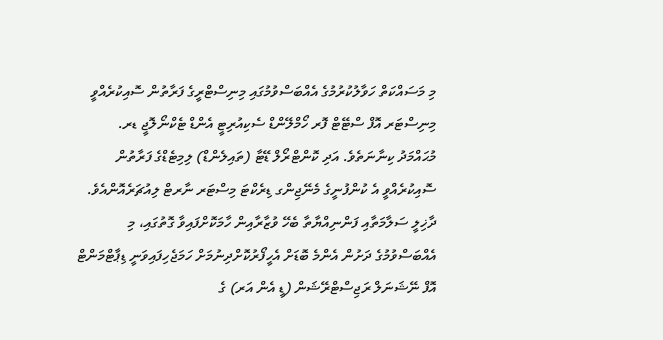މި މަސައްކަތް ހަވާލުކުރުމުގެ އެއްބަސްވުމުގައި މިނިސްޓްރީގެ ފަރާތުން ސޮއިކުރެއްވީ މިނިސްޓަރ އޮފް ސްޓޭޓް ފޮރ ހޯމްލޭންޑް ސެކިއުރިޓީ އެންޑް ޓެކްނޯލޮޖީ ޑރ. މުޙައްމަދު ކިނާނަތެވެ. އަދި ކޮންޓްރޯލް ޑޭޓާ (ތައިލެންޑް) ލިމިޓެޑްގެ ފަރާތުން ސޮއިކުރެއްވީ އެ ކުންފުނީގެ މެނޭޖިންގ ޑިރެކްޓަ މިސްޓަރ ނާރޓް ލިއުޗަރެއޮންއެވެ.
ދާޚިލީ ސަލާމަތާއި ފަންނިއްޔާތާ ބެހޭ ވުޒާރާއިން ހާމަކޮށްފައިވާ ގޮތުގައި، މި އެއްބަސްވުމުގެ ދަށުން އެންމެ ބޮޑަށް އެހީފޯރުކޮށްދިނުމަށް ހަމަޖެހިފައިވަނީ ޑިޕާޓްމަންޓް އޮފް ނޭޝަނަލް ރަޖިސްޓްރޭޝަން (ޑީ އެން އަރ) ގެ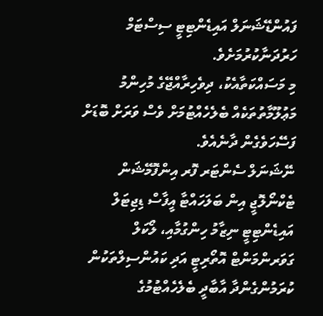ފައުންޑޭޝަނަލް އައިޑެންޓިޓީ ސިސްޓަމް ހަރުދަނާކުރުމަށެވެ.
މި މަސައްކަތާއެކު، ދިވެހިރާއްޖޭގެ މުހިންމު މަޢުލޫމާތުތަކެއް ބެލެހެއްޓުމަށް ވެސް ވަރަށް ބޮޑަށް ފަސޭހަވެގެން ދާނެއެވެ.
ނޭޝަނަލް ސެންޓަރ ފޮރ އިންފޮމޭޝަން ޓެކްނޯލޮޖީ އިން ބަލަހައްޓާ އީފާސް ޑިޖިޓަލް އައިޑެންޓިޓީ ނިޒާމު ހިންގުމާއި، ލޯކަލް ގަވަރންމަންޓް އޮތޯރިޓީ އަދި ކައުންސިލްތަކުން ކުރަމުންގެންދާ އާބާދީ ބެލެހެއްޓުމުގެ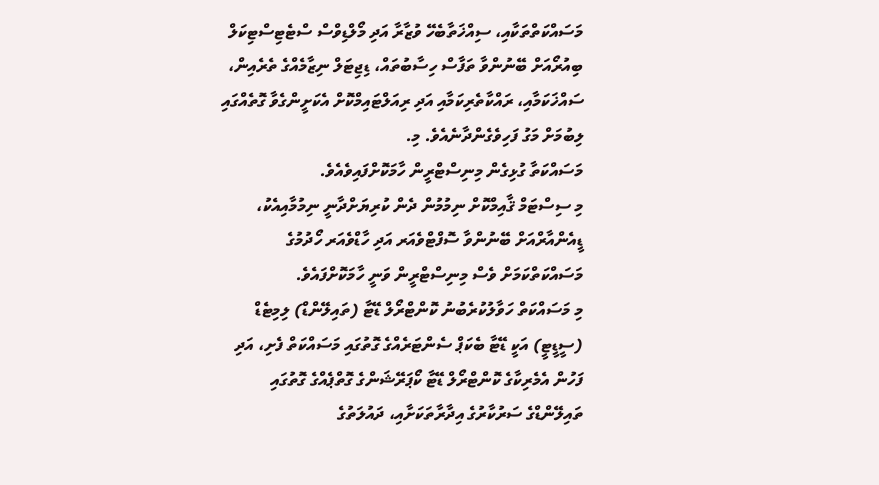މަސައްކަތްތަކާއި، ސިއްޚަތާބެހޭ ވުޒާރާ އަދި މޯލްޑިވްސް ސްޓެޓިސްޓިކަލް ބިއުރޯއަށް ބޭނުންވާ ތަފާސް ހިސާބުތައް، ޑިޖިޓަލް ނިޒާމެއްގެ ތެރެއިން، ސައްޚަކަމާއި، ރައްކާތެރިކަމާއި އަދި ރިއަލްޓައިމްކޮށް އެކަށީންގެވާ ގޮތެއްގައި ލިބުމަށް މަގު ފަހިވެގެންދާނެއެވެ. މި.
މަސައްކަތާ ގުޅިގެން މިނިސްޓްރީން ހާމަކޮށްފައިވެއެވެ.
މި ސިސްޓަމް ޤާއިމްކޮށް ނިމުމުން ދެން ކުރިޔަށްދާނީ ނިމުމާއިއެކު، ޑީއެންއާރްއަށް ބޭނުންވާ ސޮފްޓްވެއަރ އަދި ހާޑްވެއަރ ހޯދުމުގެ މަސައްކަތްކަމަށް ވެސް މިނިސްޓްރީން ވަނީ ހާމަކޮށްފައެވެ.
މި މަސައްކަތް ހަވާލުކުރެބުނު ކޮންޓްރޯލް ޑޭޓާ (ތައިލޭންޑް) ލިމިޓެޑް (ސީޑީޓީ) އަކީ ޑޭޓާ ބެކަޕް ސެންޓަރެއްގެ ގޮތުގައި މަސައްކަތް ފެށި، އަދި ފަހުން އެމެރިކާގެ ކޮންޓްރޯލް ޑޭޓާ ކޯޕަރޭޝަންގެ ގޮތްޕެއްގެ ގޮތުގައި ތައިލޭންޑްގެ ސަރުކާރުގެ އިދާރާތަކަށާއި، ދައުލަތުގެ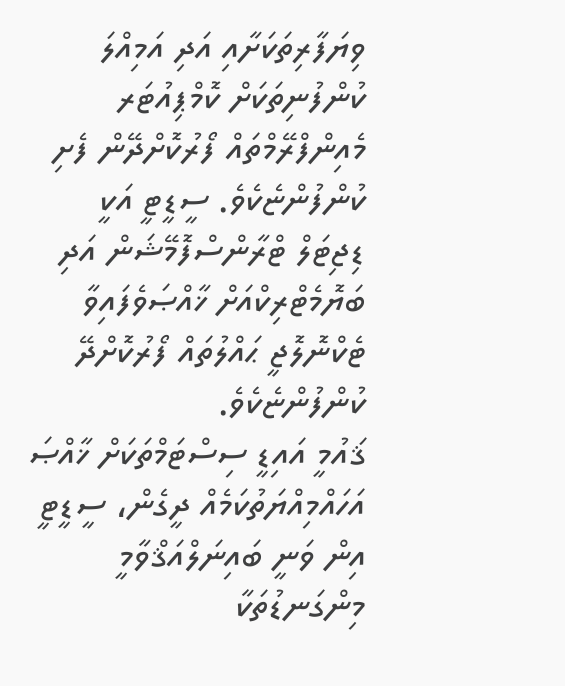ވިޔަފާރިތަކަށާއި އަދި އަމިއްލަ ކުންފުނިތަކަށް ކޮމްޕިއުޓަރ މެއިންފްރޭމްތައް ފޯރުކޮށްދޭން ފެށި ކުންފުންޏެކެވެ. ސީޑީޓީ އަކީ ޑިޖިޓަލް ޓްރާންސްފޮމޭޝަން އަދި ބަޔޮމެޓްރިކްއަށް ޚާއްޞަވެފައިވާ ޓެކްނޮލޮޖީ ޙައްލުތައް ފޯރުކޮށްދޭ ކުންފުންޏެކެވެ.
ޤައުމީ އައިޑީ ސިސްޓަމްތަކަށް ޚާއްޞަ އަހައްމިއްޔަތުކަމެއް ދީގެން، ސީޑީޓީ އިން ވަނީ ބައިނަލްއަޤްވާމީ މިންގަނޑުތަކާ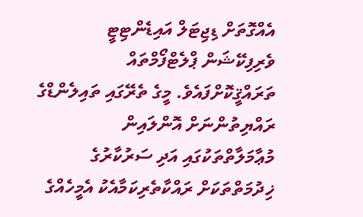އެއްގޮތަށް ޑިޖިޓަލް އައިޑެންޓިޓީ ވެރިފިކޭޝަން ޕްލެޓްފޯމްތައް ތަރައްޤީކޮށްފައެވެ. މީގެ ތެރޭގައި ތައިލެންޑްގެ ރައްޔިތުންނަށް އޮންލައިން މުޢާމަލާތްތަކުގައި އަދި ސަރުކާރުގެ ޚިދުމަތްތަކަށް ރައްކާތެރިކަމާއެކު އެމީހެއްގެ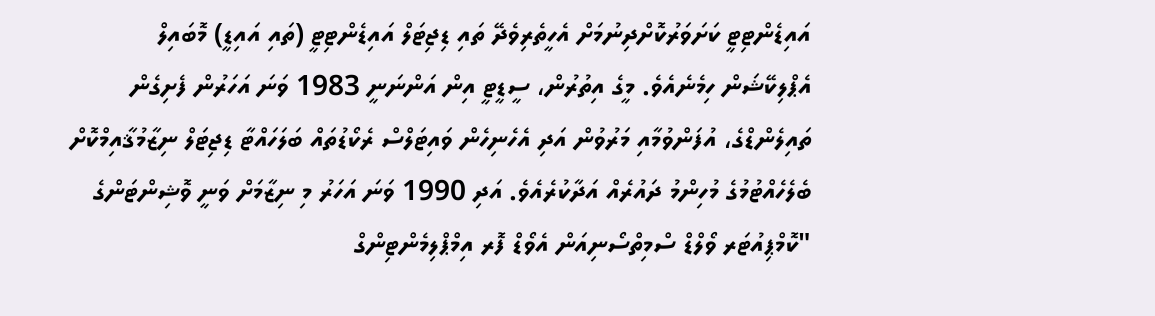އައިޑެންޓިޓީ ކަށަވަރުކޮށްދިނުމަށް އެހީތެރިވެދޭ ތައި ޑިޖިޓަލް އައިޑެންޓިޓީ (ތައި އައިޑީ) މޮބައިލް އެޕްލިކޭޝަން ހިމެނެއެވެ. މީގެ އިތުރުން، ސީޑީޓީ އިން އަންނަނީ 1983 ވަނަ އަހަރުން ފެށިގެން ތައިލެންޑްގެ، އުފަންވުމާއި މަރުވުން އަދި އެހެނިހެން ވައިޓަލްސް ރެކޯޑުތައް ބަލަހައްޓާ ޑިޖިޓަލް ނިޒާމުޤާއިމްކޮށް ބެލެހެއްޓުމުގެ މުހިންމު ދައުރެއް އަދާކުރެއެވެ. އަދި 1990 ވަނަ އަހަރު މި ނިޒާމަށް ވަނީ ވޮޝިންޓަންގެ "ކޮމްޕިއުޓަރ ވޯލްޑް ސްމިތްސޯނިއަން އެވޯޑް ފޮރ އިމްޕްލިމެންޓިންގް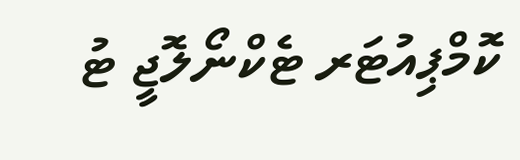ކޮމްޕިއުޓަރ ޓެކްނޯލޮޖީ ޓު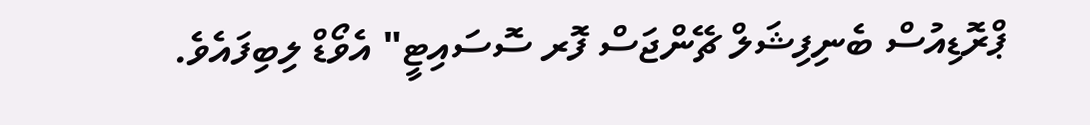ޕްރޮޑިއުސް ބެނިފިޝަލް ޗޭންޖަސް ފޮރ ސޮސައިޓީ" އެވޯޑް ލިބިފައެވެ.